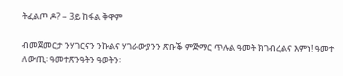ትፈልጦ ዶ? – 3ይ ከፋል ቅዋም

ብመጀመርታ ንሃገርናን ንኩልና ሃገራውያንን ጽቡቕ ምጅማር ጥሉል ዓመት ክገብረልና እምነ! ዓመተ ለውጢ፡ ዓመተጽንዓትን ዓወትን፡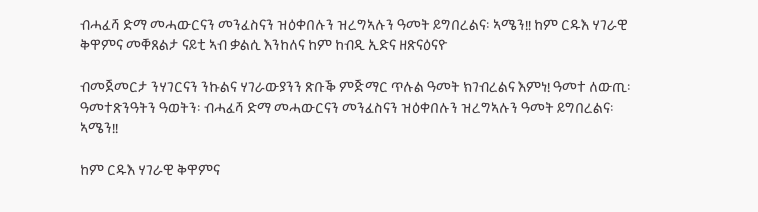ብሓፈሻ ድማ መሓውርናን መንፈስናን ዝዕቀበሉን ዝረግኣሉን ዓመት ይግበረልና፡ ኣሜን!! ከም ርዱእ ሃገራዊ ቅዋምና መቐጸልታ ናይቲ ኣብ ቃልሲ እንከለና ከም ከብዲ ኢድና ዘጽናዕናዮ

ብመጀመርታ ንሃገርናን ንኩልና ሃገራውያንን ጽቡቕ ምጅማር ጥሉል ዓመት ክገብረልና እምነ! ዓመተ ለውጢ፡ ዓመተጽንዓትን ዓወትን፡ ብሓፈሻ ድማ መሓውርናን መንፈስናን ዝዕቀበሉን ዝረግኣሉን ዓመት ይግበረልና፡ ኣሜን!!

ከም ርዱእ ሃገራዊ ቅዋምና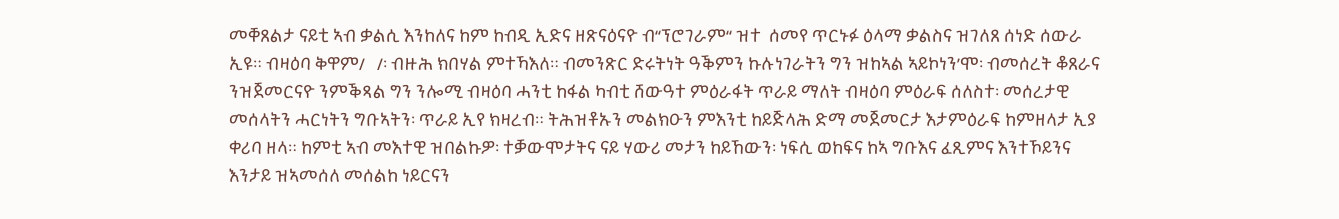መቐጸልታ ናይቲ ኣብ ቃልሲ እንከለና ከም ከብዲ ኢድና ዘጽናዕናዮ ብ“ፕሮገራም“ ዝተ  ሰመየ ጥርኑፉ ዕላማ ቃልስና ዝገለጸ ሰነድ ሰውራ ኢዩ። ብዛዕባ ቅዋም/   /፡ ብዙሕ ክበሃል ምተኻእለ። ብመንጽር ድሩትነት ዓቕምን ኩሉነገራትን ግን ዝከኣል ኣይኮነን’ሞ፡ ብመሰረት ቆጸራና ንዝጀመርናዮ ንምቕጻል ግን ንሎሚ ብዛዕባ ሓንቲ ከፋል ካብቲ ሸውዓተ ምዕራፋት ጥራይ ማለት ብዛዕባ ምዕራፍ ሰለስተ፡ መሰረታዊ መሰላትን ሓርነትን ግቡኣትን፡ ጥራይ ኢየ ክዛረብ። ትሕዝቶኡን መልክዑን ምእንቲ ከይጅላሕ ድማ መጀመርታ እታምዕራፍ ከምዘላታ ኢያ ቀሪባ ዘላ። ከምቲ ኣብ መእተዊ ዝበልኩዎ፡ ተቓውሞታትና ናይ ሃውሪ መታን ከይኸውን፡ ነፍሲ ወከፍና ከኣ ግቡእና ፈጺምና እንተኾይንና እንታይ ዝኣመሰለ መሰልከ ነይርናን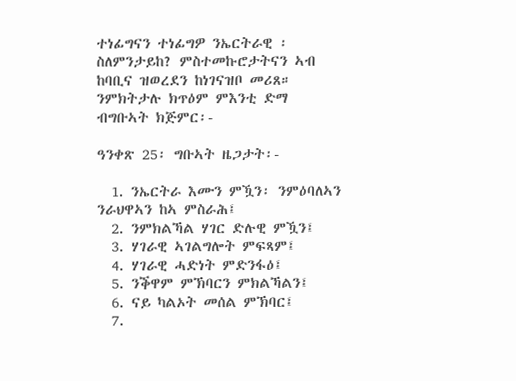ተነፊግናን ተነፊግዎ ንኤርትራዊ ፡ ስለምንታይከ? ምስተመኩሮታትናን ኣብ ከባቢና ዝወረደን ከነገናዝቦ መሪጸ። ንምክትታሉ ክጥዕም ምእንቲ ድማ ብግቡኣት ክጅምር፡-

ዓንቀጽ 25፡ ግቡኣት ዜጋታት፡-

  1. ንኤርትራ እሙን ምዃን፡ ንምዕባለኣን ንራህዋኣን ከኣ ምስራሕ፤
  2. ንምክልኻል ሃገር ድሉዊ ምዃን፤
  3. ሃገራዊ ኣገልግሎት ምፍጻም፤
  4. ሃገራዊ ሓድነት ምድንፋዕ፤
  5. ንቕዋም ምኽባርን ምክልኻልን፤
  6. ናይ ካልኦት መሰል ምኽባር፤
  7.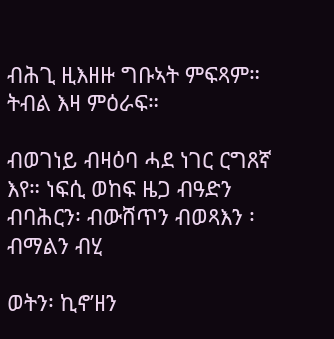ብሕጊ ዚእዘዙ ግቡኣት ምፍጻም። ትብል እዛ ምዕራፍ።

ብወገነይ ብዛዕባ ሓደ ነገር ርግጸኛ እየ። ነፍሲ ወከፍ ዜጋ ብዓድን ብባሕርን፡ ብውሸጥን ብወጻእን ፡ ብማልን ብሂ

ወትን፡ ኪኖ’ዘን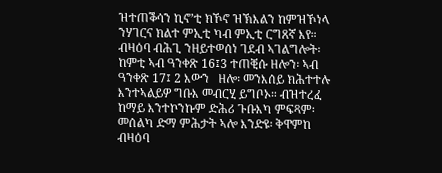ዝተጠቕሳን ኪኖ’ቲ ክኾኖ ዝኽእልን ከምዝኾነላ ንሃገርና ክልተ ምኢቲ ካብ ምኢቲ ርግጸኛ እየ። ብዛዕባ ብሕጊ ንዘይተወሰነ ገደብ ኣገልግሎት፡ ከምቲ ኣብ ዓንቀጽ 16፤3 ተጠቒሱ ዘሎን፡ ኣብ ዓንቀጽ 17፤ 2 እውን   ዘሎ፡ መንእሰይ ክሕተተሉ እንተኣልይዎ ግቡእ መብርሂ ይግቦኦ። ብዝተረፈ ከማይ እንተኮንኩም ድሕሪ ጉቡእካ ምፍጻም፡ መሰልካ ድማ ምሕታት ኣሎ እንድዩ፡ ቅዋምከ ብዛዕባ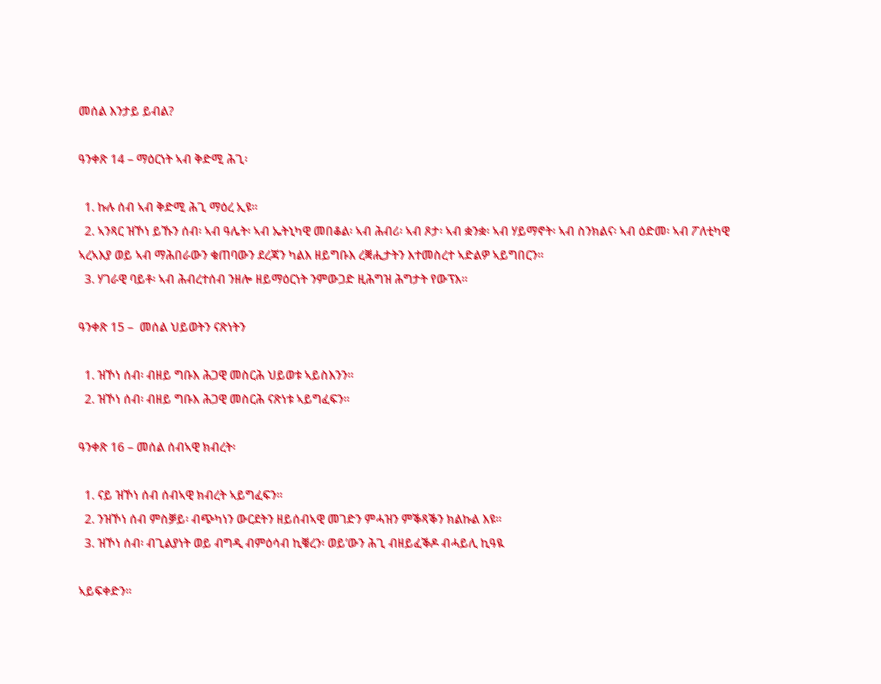መሰል እንታይ ይብል?

ዓንቀጽ 14 – ማዕርነት ኣብ ቅድሚ ሕጊ፡

  1. ኩሉ ሰብ ኣብ ቅድሚ ሕጊ ማዕረ ኢዩ።
  2. ኣንጻር ዝኾነ ይኹን ሰብ፡ ኣብ ዓሌት፡ ኣብ ኤትኒካዊ መበቆል፡ ኣብ ሕብሪ፡ ኣብ ጾታ፡ ኣብ ቋንቋ፡ ኣብ ሃይማኖት፡ ኣብ ስንክልና፡ ኣብ ዕድመ፡ ኣብ ፖለቲካዊ ኣረኣእያ ወይ ኣብ ማሕበራውን ቁጠባውን ደረጃን ካልእ ዘይግቡእ ረቛሒታትን እተመስረተ ኣድልዎ ኣይግበርን።
  3. ሃገራዊ ባይቶ፡ ኣብ ሕብረተሰብ ንዘሎ ዘይማዕርነት ንምውጋድ ዚሕግዝ ሕግታት የውፕእ።

ዓንቀጽ 15 –  መሰል ህይወትን ናጽነትን

  1. ዝኾነ ሰብ፡ ብዘይ ግቡእ ሕጋዊ መስርሕ ህይወቱ ኣይስእንን።
  2. ዝኾነ ሰብ፡ ብዘይ ግቡእ ሕጋዊ መስርሕ ናጽነቱ ኣይግፈፍን።

ዓንቀጽ 16 – መሰል ሰብኣዊ ክብረት፡

  1. ናይ ዝኾነ ሰብ ሰብኣዊ ክብረት ኣይግፈፍን።
  2. ንዝኾነ ሰብ ምስቓይ፡ ብጭካነን ውርደትን ዘይሰብኣዊ መገድን ምሓዝን ምቕጻቕን ክልኩል እዩ።
  3. ዝኾነ ሰብ፡ ብጊልያነት ወይ ብግዲ ብምዕሳብ ኪቑረን፡ ወይ’ውን ሕጊ ብዘይፈቕዶ ብሓይሊ ኪዓዪ

ኣይፍቀድን።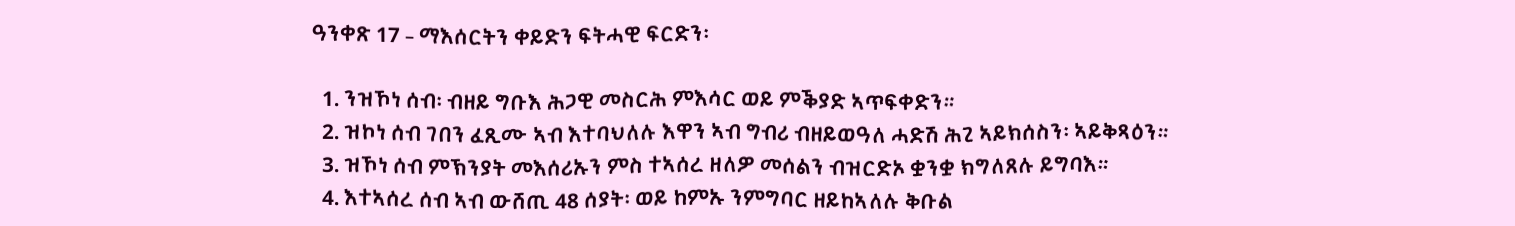ዓንቀጽ 17 – ማእሰርትን ቀይድን ፍትሓዊ ፍርድን፡

  1. ንዝኾነ ሰብ፡ ብዘይ ግቡእ ሕጋዊ መስርሕ ምእሳር ወይ ምቕያድ ኣጥፍቀድን።
  2. ዝኮነ ሰብ ገበን ፈጺሙ ኣብ እተባህለሉ እዋን ኣብ ግብሪ ብዘይወዓለ ሓድሽ ሕጊ ኣይክሰስን፡ ኣይቅጻዕን።
  3. ዝኾነ ሰብ ምኽንያት መእሰሪኡን ምስ ተኣሰረ ዘለዎ መሰልን ብዝርድኦ ቋንቋ ክግለጸሉ ይግባእ።
  4. እተኣሰረ ሰብ ኣብ ውሸጢ 48 ሰያት፡ ወይ ከምኡ ንምግባር ዘይከኣለሉ ቅቡል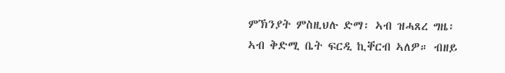ምኽንያት ምስዚህሉ ድማ፡ ኣብ ዝሓጸረ ግዜ፡ ኣብ ቅድሚ ቤት ፍርዲ ኪቐርብ ኣለዎ። ብዘይ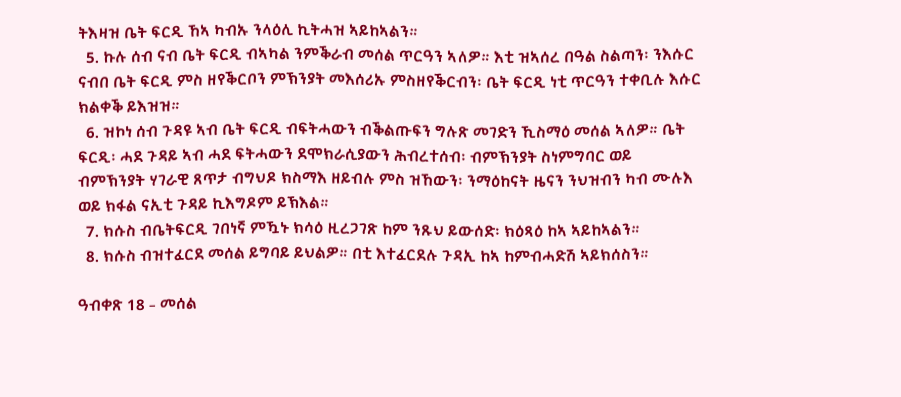ትእዛዝ ቤት ፍርዲ ኸኣ ካብኡ ንላዕሊ ኪትሓዝ ኣይከኣልን።
  5. ኩሉ ሰብ ናብ ቤት ፍርዲ ብኣካል ንምቕራብ መሰል ጥርዓን ኣለዎ። እቲ ዝኣሰረ በዓል ስልጣን፡ ንእሱር ናብበ ቤት ፍርዲ ምስ ዘየቕርቦን ምኽንያት መእሰሪኡ ምስዘየቕርብን፡ ቤት ፍርዲ ነቲ ጥርዓን ተቀቢሉ እሱር ክልቀቕ ይእዝዝ።
  6. ዝኮነ ሰብ ጉዳዩ ኣብ ቤት ፍርዲ ብፍትሓውን ብቕልጡፍን ግሉጽ መገድን ኺስማዕ መሰል ኣለዎ። ቤት ፍርዲ፡ ሓደ ጉዳይ ኣብ ሓደ ፍትሓውን ደሞክራሲያውን ሕብረተሰብ፡ ብምኽንያት ስነምግባር ወይ ብምኽንያት ሃገራዊ ጸጥታ ብግህዶ ክስማእ ዘይብሉ ምስ ዝኸውን፡ ንማዕከናት ዜናን ንህዝብን ካብ ሙሉእ ወይ ክፋል ናኢቲ ጉዳይ ኪእግዶም ይኽእል።
  7. ክሱስ ብቤትፍርዲ ገበነኛ ምዃኑ ክሳዕ ዚረጋገጽ ከም ንጹህ ይውሰድ፡ ክዕጻዕ ከኣ ኣይከኣልን።
  8. ክሱስ ብዝተፈርደ መሰል ይግባይ ይህልዎ። በቲ እተፈርደሉ ጉዳኢ ከኣ ከምብሓድሽ ኣይክሰስን።

ዓብቀጽ 18 – መሰል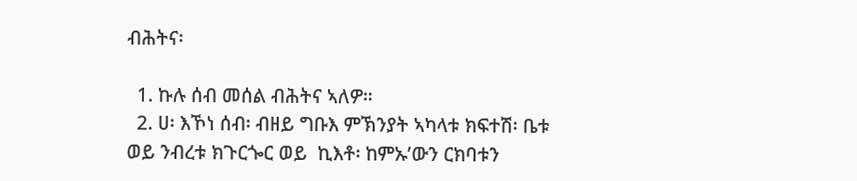ብሕትና፡

  1. ኩሉ ሰብ መሰል ብሕትና ኣለዎ።
  2. ሀ፡ እኾነ ሰብ፡ ብዘይ ግቡእ ምኽንያት ኣካላቱ ክፍተሽ፡ ቤቱ ወይ ንብረቱ ክጉርጐር ወይ  ኪእቶ፡ ከምኡ’ውን ርክባቱን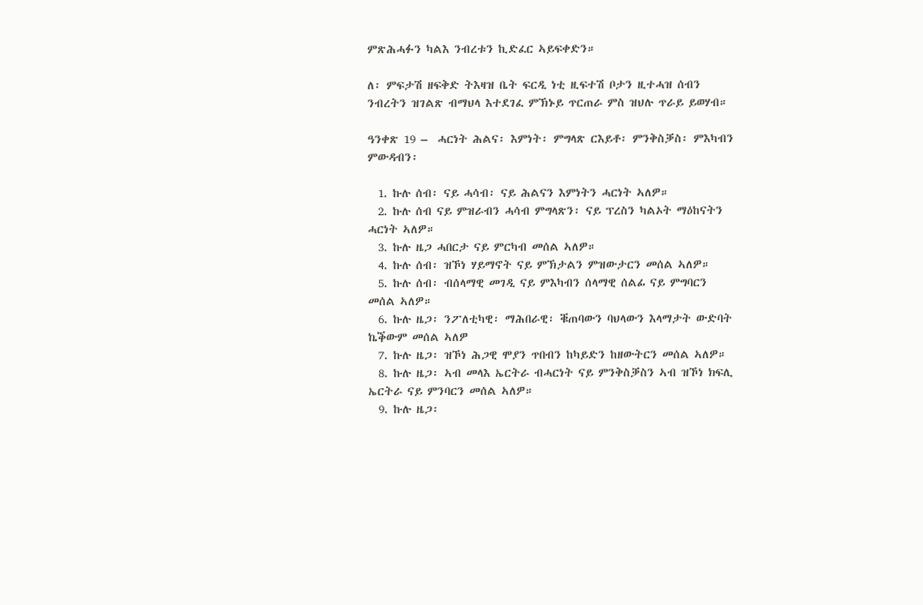ምጽሕሓፉን ካልእ ንብረቱን ኪድፈር ኣይፍቀድን።

ለ፡ ምፍታሽ ዘፍቅድ ትእዛዝ ቤት ፍርዲ ነቲ ዚፍተሽ ቦታን ዚተሓዝ ሰብን ንብረትን ዝገልጽ ብማህላ እተደገፈ ምኽኑይ ጥርጠራ ምስ ዝህሉ ጥራይ ይወሃብ።

ዓንቀጽ 19 –  ሓርነት ሕልና፡ እምነት፡ ምግላጽ ርእይቶ፡ ምንቅስቓስ፡ ምእካብን ምውዳብን፡

  1. ኩሉ ሰብ፡ ናይ ሓሳብ፡ ናይ ሕልናን እምነትን ሓርነት ኣለዎ።
  2. ኩሉ ሰብ ናይ ምዝራብን ሓሳብ ምግላጽን፡ ናይ ፕረስን ካልኦት ማዕከናትን ሓርነት ኣለዎ።
  3. ኩሉ ዜጋ ሓበርታ ናይ ምርካብ መሰል ኣለዎ።
  4. ኩሉ ሰብ፡ ዝኾነ ሃይማኖት ናይ ምኽታልን ምዝውታርን መሰል ኣለዎ።
  5. ኩሉ ሰብ፡ ብሰላማዊ መገዲ ናይ ምእካብን ሰላማዊ ሰልፊ ናይ ምግባርን መሰል ኣለዎ።
  6. ኩሉ ዜጋ፡ ንፖለቲካዊ፡ ማሕበራዊ፡ ቑጠባውን ባህላውን እላማታት ውድባት ኬቕውም መሰል ኣለዎ
  7. ኩሉ ዜጋ፡ ዝኾነ ሕጋዊ ሞያን ጥበብን ከካይድን ከዘውትርን መሰል ኣለዎ።
  8. ኩሉ ዜጋ፡ ኣብ መላእ ኤርትራ ብሓርነት ናይ ምንቅስቓስን ኣብ ዝኾነ ክፍሊ ኤርትራ ናይ ምንባርን መሰል ኣለዎ።
  9. ኩሉ ዜጋ፡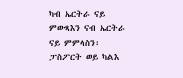ካብ ኤርትራ ናይ ምውጻእን ናብ ኤርትራ ናይ ምምላስን፡ ፓስፖርት ወይ ካልእ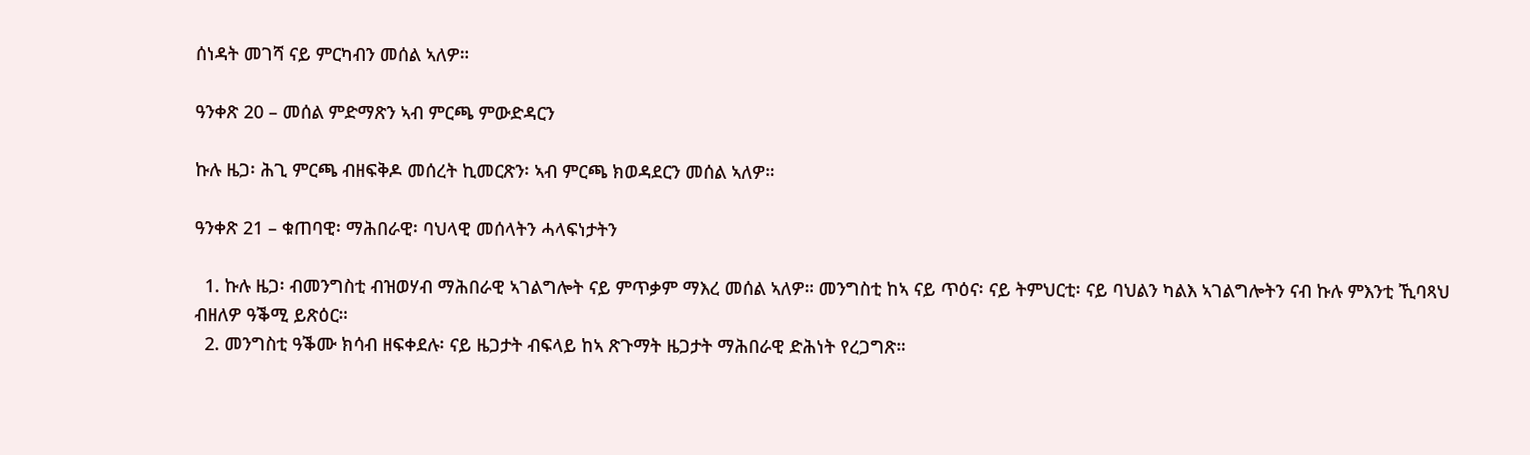ሰነዳት መገሻ ናይ ምርካብን መሰል ኣለዎ።

ዓንቀጽ 20 – መሰል ምድማጽን ኣብ ምርጫ ምውድዳርን

ኩሉ ዜጋ፡ ሕጊ ምርጫ ብዘፍቅዶ መሰረት ኪመርጽን፡ ኣብ ምርጫ ክወዳደርን መሰል ኣለዎ።

ዓንቀጽ 21 – ቁጠባዊ፡ ማሕበራዊ፡ ባህላዊ መሰላትን ሓላፍነታትን

  1. ኩሉ ዜጋ፡ ብመንግስቲ ብዝወሃብ ማሕበራዊ ኣገልግሎት ናይ ምጥቃም ማእረ መሰል ኣለዎ። መንግስቲ ከኣ ናይ ጥዕና፡ ናይ ትምህርቲ፡ ናይ ባህልን ካልእ ኣገልግሎትን ናብ ኩሉ ምእንቲ ኺባጻህ ብዘለዎ ዓቕሚ ይጽዕር።
  2. መንግስቲ ዓቕሙ ክሳብ ዘፍቀደሉ፡ ናይ ዜጋታት ብፍላይ ከኣ ጽጉማት ዜጋታት ማሕበራዊ ድሕነት የረጋግጽ።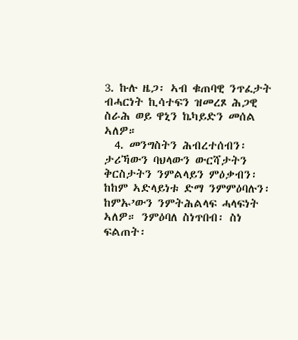3. ኩሉ ዜጋ፡ ኣብ ቁጠባዊ ንጥፈታት ብሓርነት ኪሳተፍን ዝመረጾ ሕጋዊ ስራሕ ወይ ዋኒን ኬካይድን መሰል ኣለዎ።
  4. መንግስትን ሕብረተሰብን፡ ታሪኻውን ባህላውን ውርሻታትን ቅርስታትን ንምልላይን ምዕቃብን፡ ከከም ኣድላይነቱ ድማ ንምምዕባሉን፡ ከምኡ’ውን ንምትሕልላፍ ሓላፍነት ኣለዎ። ንምዕባለ ስነጥበብ፡ ስነ ፍልጠት፡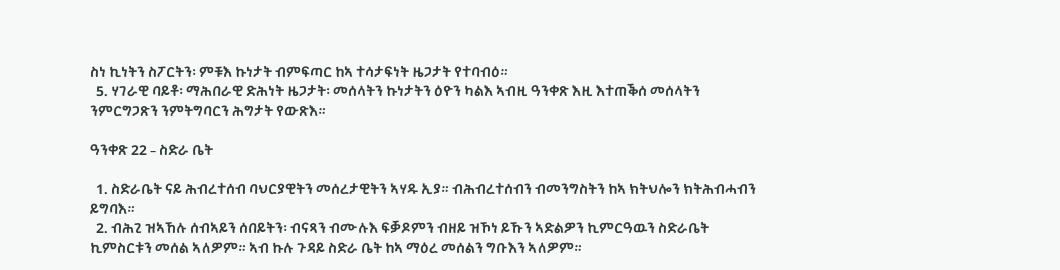ስነ ኪነትን ስፖርትን፡ ምቹእ ኩነታት ብምፍጣር ከኣ ተሳታፍነት ዜጋታት የተባብዕ።
  5. ሃገራዊ ባይቶ፡ ማሕበራዊ ድሕነት ዜጋታት፡ መሰላትን ኩነታትን ዕዮን ካልእ ኣብዚ ዓንቀጽ እዚ እተጠቕሰ መሰላትን ንምርግጋጽን ንምትግባርን ሕግታት የውጽእ።

ዓንቀጽ 22 – ስድራ ቤት

  1. ስድራቤት ናይ ሕብረተሰብ ባህርያዊትን መሰረታዊትን ኣሃዱ ኢያ። ብሕብረተሰብን ብመንግስትን ከኣ ክትህሎን ክትሕብሓብን ይግባእ።
  2. ብሕጊ ዝኣኸሉ ሰብኣይን ሰበይትን፡ ብናጻን ብሙሉእ ፍቓዶምን ብዘይ ዝኾነ ይኹን ኣድልዎን ኪምርዓዉን ስድራቤት ኪምስርቱን መሰል ኣለዎም። ኣብ ኩሉ ጉዳይ ስድራ ቤት ከኣ ማዕረ መሰልን ግቡእን ኣለዎም።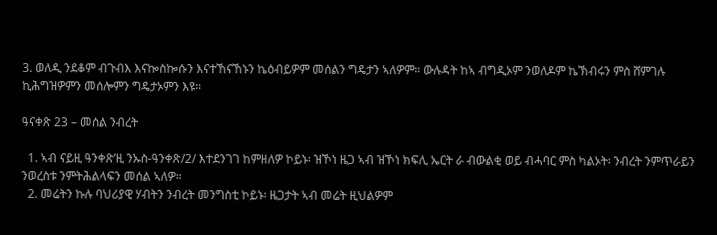3. ወለዲ ንደቆም ብጉብእ እናኰስኰሱን እናተኸናኸኑን ኬዕብይዎም መሰልን ግዴታን ኣለዎም። ውሉዳት ከኣ ብግዲኦም ንወለዶም ኬኽብሩን ምስ ሸምገሉ ኪሕግዝዎምን መሰሎምን ግዴታኦምን እዩ።

ዓናቀጽ 23 – መሰል ንብረት

  1. ኣብ ናይዚ ዓንቀጽ’ዚ ንኡስ-ዓንቀጽ/2/ እተደንገገ ከምዘለዎ ኮይኑ፡ ዝኾነ ዜጋ ኣብ ዝኾነ ክፍሊ ኤርት ራ ብውልቂ ወይ ብሓባር ምስ ካልኦት፡ ንብረት ንምጥራይን ንወረስቱ ንምትሕልላፍን መሰል ኣለዎ።
  2. መሬትን ኩሉ ባህሪያዊ ሃብትን ንብረት መንግስቲ ኮይኑ፡ ዜጋታት ኣብ መሬት ዚህልዎም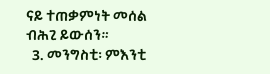ናይ ተጠቃምነት መሰል ብሕጊ ይውሰን።
  3. መንግስቲ፡ ምእንቲ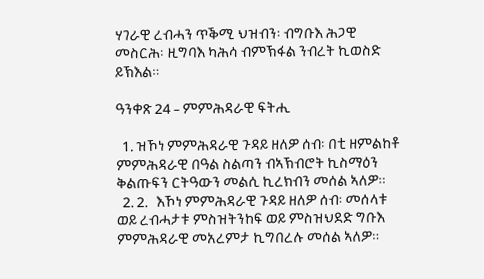ሃገራዊ ረብሓን ጥቕሚ ህዝብን፡ ብግቡእ ሕጋዊ መስርሕ፡ ዚግባእ ካሕሳ ብምኽፋል ንብረት ኪወስድ ይኽእል።

ዓንቀጽ 24 – ምምሕዳራዊ ፍትሒ

  1. ዝኾነ ምምሕዳራዊ ጉዳይ ዘለዎ ሰብ፡ በቲ ዘምልከቶ ምምሕዳራዊ በዓል ስልጣን ብኣኽብሮት ኪስማዕን ቅልጡፍን ርትዓውን መልሲ ኪረክብን መሰል ኣለዎ።
  2. 2.   እኾነ ምምሕዳራዊ ጉዳይ ዘለዎ ሰብ፡ መሰላቱ ወይ ረብሓታቱ ምስዝትንከፍ ወይ ምስዝህደድ ግቡእ ምምሕዳራዊ መአረምታ ኪግበረሉ መሰል ኣለዎ።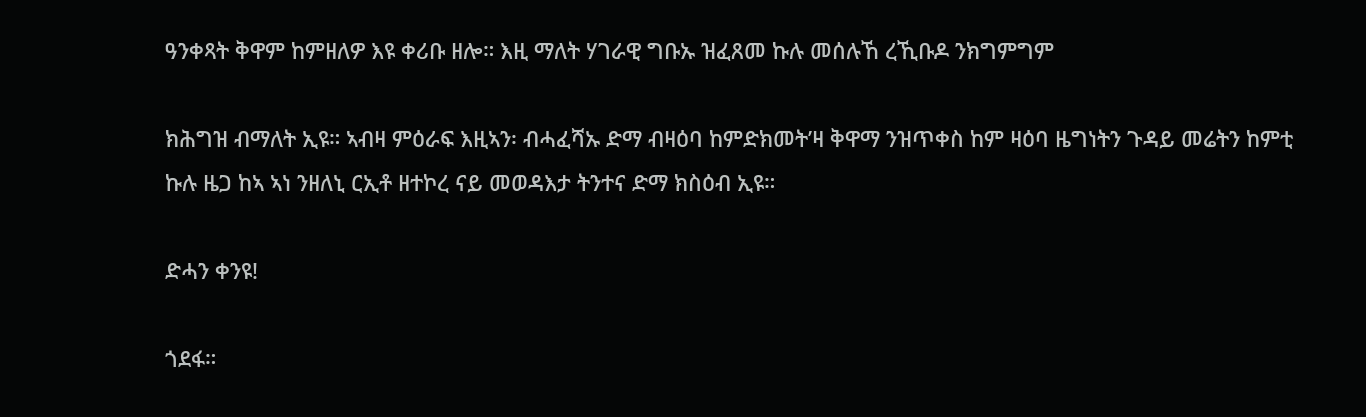ዓንቀጻት ቅዋም ከምዘለዎ እዩ ቀሪቡ ዘሎ። እዚ ማለት ሃገራዊ ግቡኡ ዝፈጸመ ኩሉ መሰሉኸ ረኺቡዶ ንክግምግም

ክሕግዝ ብማለት ኢዩ። ኣብዛ ምዕራፍ እዚኣን፡ ብሓፈሻኡ ድማ ብዛዕባ ከምድክመት’ዛ ቅዋማ ንዝጥቀስ ከም ዛዕባ ዜግነትን ጉዳይ መሬትን ከምቲ ኩሉ ዜጋ ከኣ ኣነ ንዘለኒ ርኢቶ ዘተኮረ ናይ መወዳእታ ትንተና ድማ ክስዕብ ኢዩ።

ድሓን ቀንዩ!

ጎደፋ።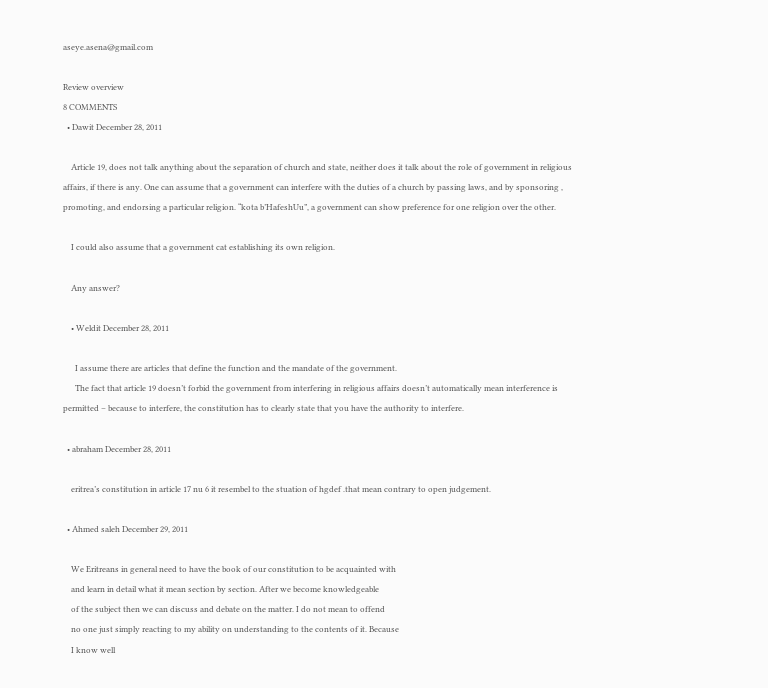aseye.asena@gmail.com

Review overview
8 COMMENTS
  • Dawit December 28, 2011

    Article 19, does not talk anything about the separation of church and state, neither does it talk about the role of government in religious affairs, if there is any. One can assume that a government can interfere with the duties of a church by passing laws, and by sponsoring , promoting, and endorsing a particular religion. “kota b’HafeshUu”, a government can show preference for one religion over the other.

    I could also assume that a government cat establishing its own religion.

    Any answer?

    • Weldit December 28, 2011

      I assume there are articles that define the function and the mandate of the government.
      The fact that article 19 doesn’t forbid the government from interfering in religious affairs doesn’t automatically mean interference is permitted – because to interfere, the constitution has to clearly state that you have the authority to interfere.

  • abraham December 28, 2011

    eritrea’s constitution in article 17 nu 6 it resembel to the stuation of hgdef .that mean contrary to open judgement.

  • Ahmed saleh December 29, 2011

    We Eritreans in general need to have the book of our constitution to be acquainted with
    and learn in detail what it mean section by section. After we become knowledgeable
    of the subject then we can discuss and debate on the matter. I do not mean to offend
    no one just simply reacting to my ability on understanding to the contents of it. Because
    I know well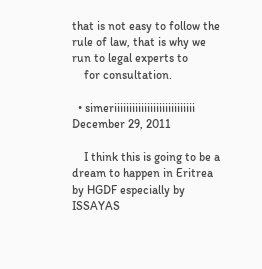that is not easy to follow the rule of law, that is why we run to legal experts to
    for consultation.

  • simeriiiiiiiiiiiiiiiiiiiiiiiiiii December 29, 2011

    I think this is going to be a dream to happen in Eritrea by HGDF especially by ISSAYAS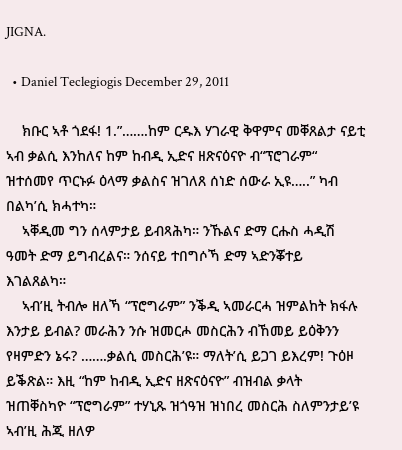JIGNA.

  • Daniel Teclegiogis December 29, 2011

    ክቡር ኣቶ ጎደፋ! 1.”…….ከም ርዱእ ሃገራዊ ቅዋምና መቐጸልታ ናይቲ ኣብ ቃልሲ እንከለና ከም ከብዲ ኢድና ዘጽናዕናዮ ብ“ፕሮገራም“ ዝተሰመየ ጥርኑፉ ዕላማ ቃልስና ዝገለጸ ሰነድ ሰውራ ኢዩ…..” ካብ በልካ’ሲ ክሓተካ።
    ኣቐዲመ ግን ሰላምታይ ይብጻሕካ። ንኹልና ድማ ርሑስ ሓዲሽ ዓመት ድማ ይግብረልና። ንሰናይ ተበግሶኻ ድማ ኣድንቖተይ እገልጸልካ።
    ኣብ’ዚ ትብሎ ዘለኻ “ፕሮግራም” ንቕዲ ኣመራርሓ ዝምልከት ክፋሉ እንታይ ይብል? መራሕን ንሱ ዝመርሖ መስርሕን ብኸመይ ይዕቅንን የዛምድን ኔሩ? …….ቃልሲ መስርሕ’ዩ። ማለት’ሲ ይጋገ ይእረም! ጉዕዞ ይቕጽል። እዚ “ከም ከብዲ ኢድና ዘጽናዕናዮ” ብዝብል ቃላት ዝጠቐስካዮ “ፕሮግራም” ተሃኒጹ ዝጎዓዝ ዝነበረ መስርሕ ስለምንታይ’ዩ ኣብ’ዚ ሕጂ ዘለዎ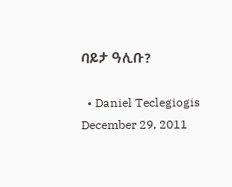ባይታ ዓሊቡ?

  • Daniel Teclegiogis December 29, 2011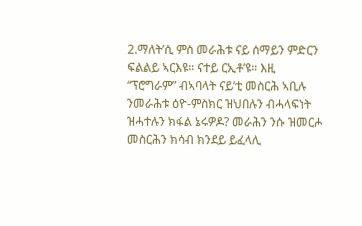2.ማለት’ሲ ምስ መራሕቱ ናይ ሰማይን ምድርን ፍልልይ ኣርእዩ። ናተይ ርኢቶ’ዩ። እዚ “ፕሮግራም” ብኣባላት ናይ’ቲ መስርሕ ኣቢሉ ንመራሕቱ ዕዮ-ምስክር ዝህበሉን ብሓላፍነት ዝሓተሉን ክፋል ኔሩዎዶ? መራሕን ንሱ ዝመርሖ መስርሕን ክሳብ ክንደይ ይፈላሊ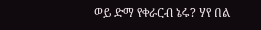ወይ ድማ የቀራርብ ኔሩ? ሃየ በል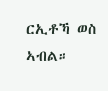ርኢቶኻ ወስ ኣብል።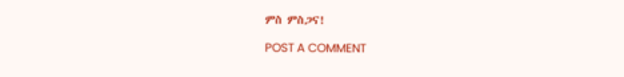ምስ ምስጋና!

POST A COMMENT